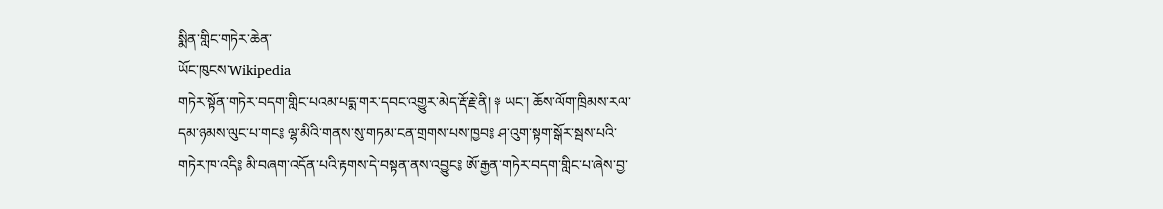སྨིན་གླིང་གཏེར་ཆེན་
ཡོང་ཁུངས་Wikipedia
གཏེར་སྟོན་གཏེར་བདག་གླིང་པའམ་པདྨ་གར་དབང་འགྱུར་མེད་རྡོ་རྗེ་ནི། ༈ ཡང་། ཆོས་ལོག་ཁྲིམས་རལ་དམ་ཉམས་ལུང་པ་གང༔ ལྷ་མིའི་གནས་སུ་གཏམ་ངན་གྲགས་པས་ཁྱབ༔ ཤ་འུག་སྟག་སྒོར་སྦས་པའི་གཏེར་ཁ་འདི༔ མི་བཞག་འདོན་པའི་རྟགས་དེ་བསྟན་ནས་འབྱུང༔ ཨོ་རྒྱན་གཏེར་བདག་གླིང་པ་ཞེས་བྱ་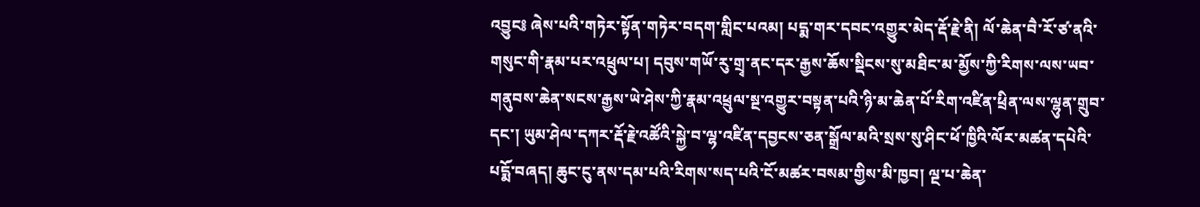འབྱུང༔ ཞེས་པའི་གཏེར་སྟོན་གཏེར་བདག་གླིང་པའམ། པདྨ་གར་དབང་འགྱུར་མེད་རྡོ་རྗེ་ནི། ལོ་ཆེན་བཻ་རོ་ཙ་ནའི་གསུང་གི་རྣམ་པར་འཕྲུལ་པ། དབུས་གཡོ་རུ་གྲྭ་ནང་དར་རྒྱས་ཆོས་སྡིངས་སུ་མཐིང་མ་མྱོས་ཀྱི་རིགས་ལས་ཡབ་གནུབས་ཆེན་སངས་རྒྱས་ཡེ་ཤེས་ཀྱི་རྣམ་འཕྲུལ་སྔ་འགྱུར་བསྟན་པའི་ཉི་མ་ཆེན་པོ་རིག་འཛིན་ཕྲིན་ལས་ལྷུན་གྲུབ་དང་། ཡུམ་ཤེལ་དཀར་རྡོ་རྗེ་འཚོའི་སྐྱེ་བ་ལྷ་འཛིན་དབྱངས་ཅན་སྒྲོལ་མའི་སྲས་སུ་ཤིང་ཕོ་ཁྱིའི་ལོར་མཚན་དཔེའི་པདྨོ་བཞད། ཆུང་ངུ་ནས་དམ་པའི་རིགས་སད་པའི་ངོ་མཚར་བསམ་གྱིས་མི་ཁྱབ། ལྔ་པ་ཆེན་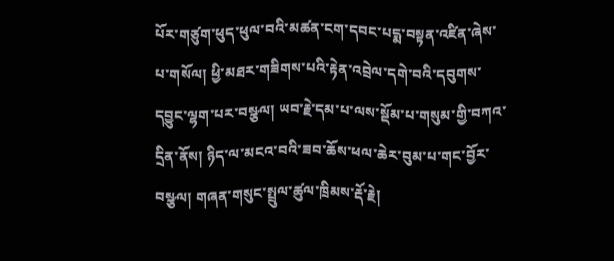པོར་གཙུག་ཕུད་ཕུལ་བའི་མཚན་ངག་དབང་པདྨ་བསྟན་འཛིན་ཞེས་པ་གསོལ། ཕྱི་མཐར་གཟིགས་པའི་རྟེན་འབྲེལ་དགེ་བའི་དབུགས་དབྱུང་ལྷག་པར་བསྩལ། ཡབ་རྗེ་དམ་པ་ལས་སྡོམ་པ་གསུམ་གྱི་བཀའ་དྲིན་ནོས། ཉིད་ལ་མངའ་བའི་ཟབ་ཆོས་ཕལ་ཆེར་བུམ་པ་གང་བྱོར་བསྩལ། གཞན་གསུང་སྤྲུལ་ཚུལ་ཁྲིམས་རྡོ་རྗེ།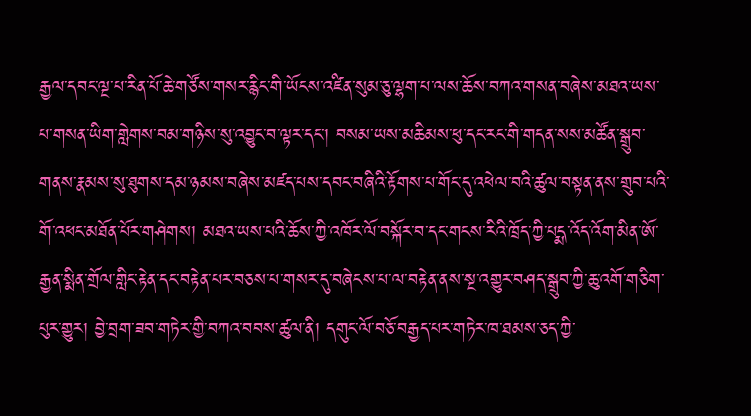རྒྱལ་དབང་ལྔ་པ་རིན་པོ་ཆེ་གཙོས་གསར་རྙིང་གི་ཡོངས་འཛིན་སུམ་ཅུ་ལྷག་པ་ལས་ཆོས་བཀའ་གསན་བཞེས་མཐའ་ཡས་པ་གསན་ཡིག་གླེགས་བམ་གཉིས་སུ་འབྱུང་བ་ལྟར་དང་། བསམ་ཡས་མཆིམས་ཕུ་དང་རང་གི་གདན་སས་མཚོན་སྒྲུབ་གནས་རྣམས་སུ་ཐུགས་དམ་ཉམས་བཞེས་མཛད་པས་དབང་བཞིའི་རྟོགས་པ་གོང་དུ་འཕེལ་བའི་ཚུལ་བསྟན་ནས་གྲུབ་པའི་གོ་འཕང་མཐོན་པོར་གཤེགས། མཐའ་ཡས་པའི་ཆོས་ཀྱི་འཁོར་ལོ་བསྐོར་བ་དང་གངས་རིའི་ཁྲོད་ཀྱི་པདྨ་འོད་འོག་མིན་ཨོ་རྒྱན་སྨིན་གྲོལ་གླིང་རྟེན་དང་བརྟེན་པར་བཅས་པ་གསར་དུ་བཞེངས་པ་ལ་བརྟེན་ནས་སྔ་འགྱུར་བཤད་སྒྲུབ་ཀྱི་ཆུ་འགོ་གཅིག་པུར་གྱུར། བྱེ་བྲག་ཟབ་གཏེར་གྱི་བཀའ་བབས་ཚུལ་ནི། དགུང་ལོ་བཅོ་བརྒྱད་པར་གཏེར་ཁ་ཐམས་ཅད་ཀྱི་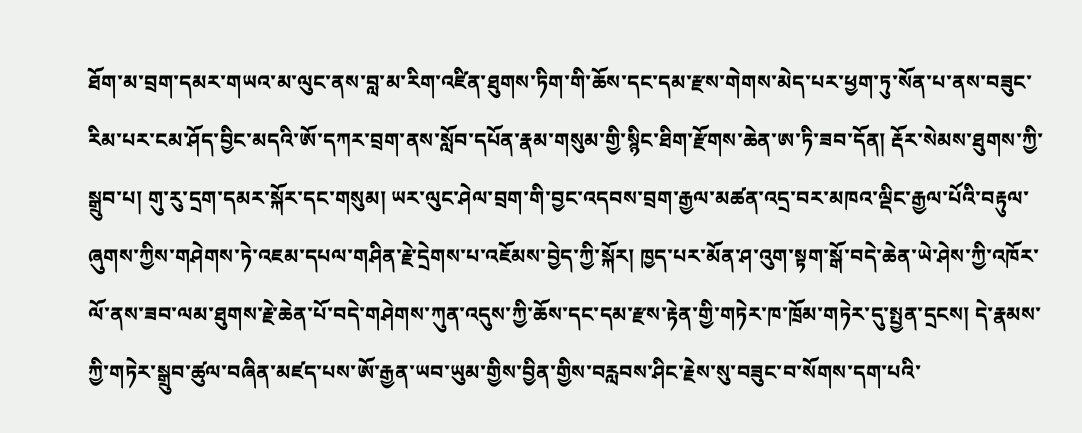ཐོག་མ་བྲག་དམར་གཡའ་མ་ལུང་ནས་བླ་མ་རིག་འཛིན་ཐུགས་ཏིག་གི་ཆོས་དང་དམ་རྫས་གེགས་མེད་པར་ཕྱག་ཏུ་སོན་པ་ནས་བཟུང་རིམ་པར་ངམ་ཤོད་བྱིང་མདའི་ཨོ་དཀར་བྲག་ནས་སློབ་དཔོན་རྣམ་གསུམ་གྱི་སྙིང་ཐིག་རྫོགས་ཆེན་ཨ་ཏི་ཟབ་དོན། རྡོར་སེམས་ཐུགས་ཀྱི་སྒྲུབ་པ། གུ་རུ་དྲག་དམར་སྐོར་དང་གསུམ། ཡར་ལུང་ཤེལ་བྲག་གི་བྱང་འདབས་བྲག་རྒྱལ་མཚན་འདྲ་བར་མཁའ་ལྡིང་རྒྱལ་པོའི་བརྟུལ་ཞུགས་ཀྱིས་གཤེགས་ཏེ་འཇམ་དཔལ་གཤིན་རྗེ་དྲེགས་པ་འཇོམས་བྱེད་ཀྱི་སྐོར། ཁྱད་པར་མོན་ཤ་འུག་སྟག་སྒོ་བདེ་ཆེན་ཡེ་ཤེས་ཀྱི་འཁོར་ལོ་ནས་ཟབ་ལམ་ཐུགས་རྗེ་ཆེན་པོ་བདེ་གཤེགས་ཀུན་འདུས་ཀྱི་ཆོས་དང་དམ་རྫས་རྟེན་གྱི་གཏེར་ཁ་ཁྲོམ་གཏེར་དུ་སྤྱན་དྲངས། དེ་རྣམས་ཀྱི་གཏེར་སྒྲུབ་ཚུལ་བཞིན་མཛད་པས་ཨོ་རྒྱན་ཡབ་ཡུམ་གྱིས་བྱིན་གྱིས་བརླབས་ཤིང་རྗེས་སུ་བཟུང་བ་སོགས་དག་པའི་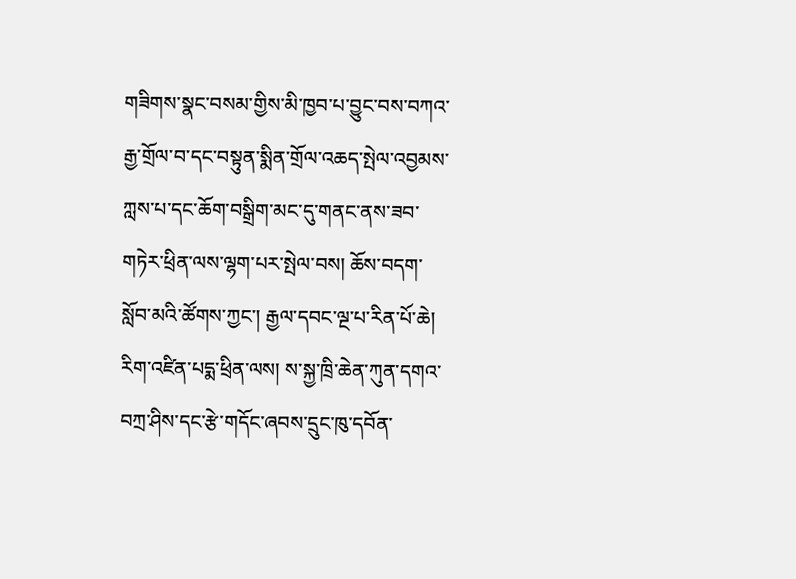གཟིགས་སྣང་བསམ་གྱིས་མི་ཁྱབ་པ་བྱུང་བས་བཀའ་རྒྱ་གྲོལ་བ་དང་བསྟུན་སྨིན་གྲོལ་འཆད་སྤེལ་འབྱམས་ཀླས་པ་དང་ཆོག་བསྒྲིག་མང་དུ་གནང་ནས་ཟབ་གཏེར་ཕྲིན་ལས་ལྷག་པར་སྤེལ་བས། ཆོས་བདག་སློབ་མའི་ཚོགས་ཀྱང་། རྒྱལ་དབང་ལྔ་པ་རིན་པོ་ཆེ། རིག་འཛིན་པདྨ་ཕྲིན་ལས། ས་སྐྱ་ཁྲི་ཆེན་ཀུན་དགའ་བཀྲ་ཤིས་དང་རྩེ་གདོང་ཞབས་དྲུང་ཁུ་དབོན་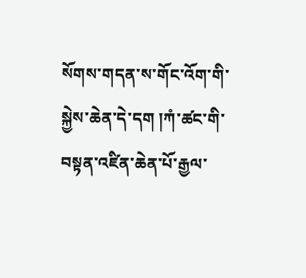སོགས་གདན་ས་གོང་འོག་གི་སྐྱེས་ཆེན་དེ་དག །ཀཾ་ཚང་གི་བསྟན་འཛིན་ཆེན་པོ་རྒྱལ་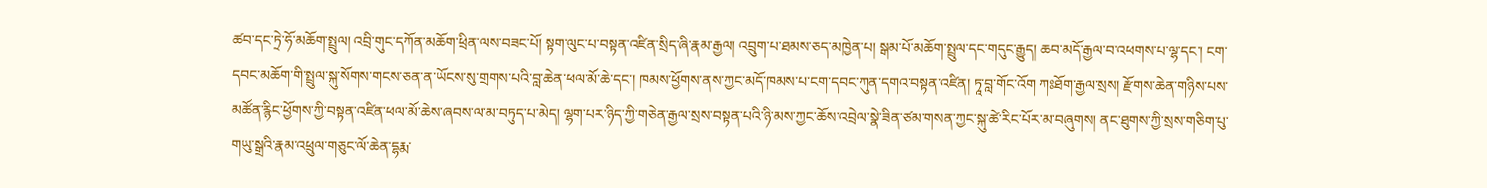ཚབ་དང་ཏྲེ་ཧོ་མཆོག་སྤྲུལ། འབྲི་གུང་དཀོན་མཆོག་ཕྲིན་ལས་བཟང་པོ། སྟག་ལུང་པ་བསྟན་འཛིན་སྲིད་ཞི་རྣམ་རྒྱལ། འབྲུག་པ་ཐམས་ཅད་མཁྱེན་པ། སྒམ་པོ་མཆོག་སྤྲུལ་དང་གདུང་རྒྱུད། ཆབ་མདོ་རྒྱལ་བ་འཕགས་པ་ལྷ་དང་། ངག་དབང་མཆོག་གི་སྤྲུལ་སྐུ་སོགས་གངས་ཅན་ན་ཡོངས་སུ་གྲགས་པའི་བླ་ཆེན་ཕལ་མོ་ཆེ་དང་། ཁམས་ཕྱོགས་ནས་ཀྱང་མདོ་ཁམས་པ་ངག་དབང་ཀུན་དགའ་བསྟན་འཛིན། ཏཱ་བླ་གོང་འོག ཀཿཐོག་རྒྱལ་སྲས། རྫོགས་ཆེན་གཉིས་པས་མཚོན་རྙིང་ཕྱོགས་ཀྱི་བསྟན་འཛིན་ཕལ་མོ་ཆེས་ཞབས་ལ་མ་བཏུད་པ་མེད། ལྷག་པར་ཉིད་ཀྱི་གཅེན་རྒྱལ་སྲས་བསྟན་པའི་ཉི་མས་ཀྱང་ཆོས་འབྲེལ་སྣེ་ཟིན་ཙམ་གསན་ཀྱང་སྐུ་ཚེ་རིང་པོར་མ་བཞུགས། ནང་ཐུགས་ཀྱི་སྲས་གཅིག་པུ་གཡུ་སྒྲའི་རྣམ་འཕྲུལ་གཅུང་ལོ་ཆེན་དྷརྨ་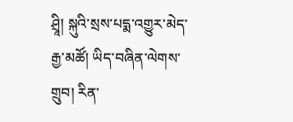ཤྲཱི། སྐུའི་སྲས་པདྨ་འགྱུར་མེད་རྒྱ་མཚོ། ཡིད་བཞིན་ལེགས་གྲུབ། རིན་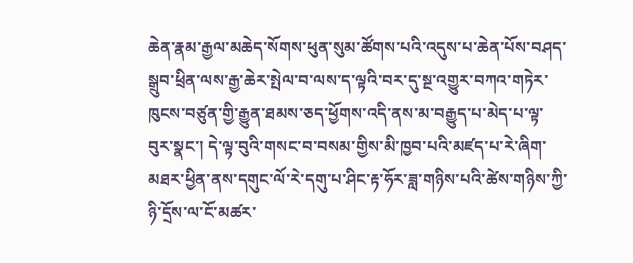ཆེན་རྣམ་རྒྱལ་མཆེད་སོགས་ཕུན་སུམ་ཚོགས་པའི་འདུས་པ་ཆེན་པོས་བཤད་སྒྲུབ་ཕྲིན་ལས་རྒྱ་ཆེར་སྤེལ་བ་ལས་ད་ལྟའི་བར་དུ་སྔ་འགྱུར་བཀའ་གཏེར་ཁུངས་བཙུན་གྱི་རྒྱུན་ཐམས་ཅད་ཕྱོགས་འདི་ནས་མ་བརྒྱུད་པ་མེད་པ་ལྟ་བུར་སྣང་། དེ་ལྟ་བུའི་གསང་བ་བསམ་གྱིས་མི་ཁྱབ་པའི་མཛད་པ་རེ་ཞིག་མཐར་ཕྱིན་ནས་དགུང་ལོ་རེ་དགུ་པ་ཤིང་རྟ་ཧོར་ཟླ་གཉིས་པའི་ཚེས་གཉིས་ཀྱི་ཉི་དྲོས་ལ་ངོ་མཚར་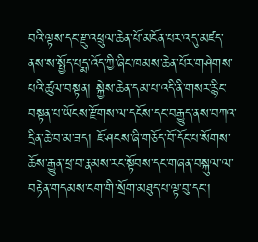བའི་ལྟས་དང་རྫུ་འཕྲུལ་ཆེན་པོ་མངོན་པར་འདུ་མཛད་ནས་ས་སྤྱོད་པདྨ་འོད་ཀྱི་ཞིང་ཁམས་ཆེན་པོར་གཤེགས་པའི་ཚུལ་བསྟན། སྐྱེས་ཆེན་དམ་པ་འདི་ནི་གསར་རྙིང་བསྟན་པ་ཡོངས་རྫོགས་ལ་དངོས་དང་བརྒྱུད་ནས་བཀའ་དྲིན་ཆེ་བ་མ་ཟད། ཇོ་ཤངས་ཞི་གཅོད་བོ་དོང་པ་སོགས་ཆོས་རྒྱུན་ཕྲ་བ་རྣམས་རང་སྟོབས་དང་གཞན་བསྐུལ་ལ་བརྟེན་གདམས་ངག་གི་སྲོག་མཐུད་པ་ལྟ་བུ་དང་།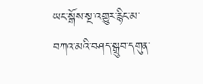ཡང་སྒོས་སྔ་འགྱུར་རྙིང་མ་བཀའ་མའི་བཤད་སྒྲུབ་དགུན་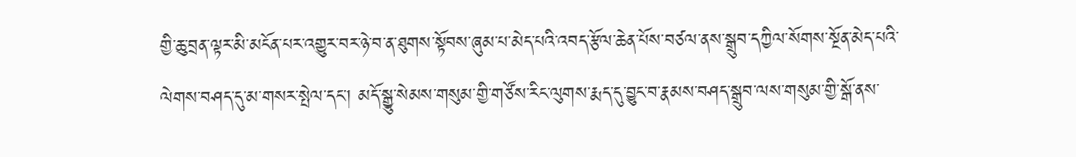གྱི་ཆུ་བྲན་ལྟར་མི་མངོན་པར་འགྱུར་བར་ཉེ་བ་ན་ཐུགས་སྟོབས་ཞུམ་པ་མེད་པའི་འབད་རྩོལ་ཆེན་པོས་བཙལ་ནས་སྒྲུབ་དཀྱིལ་སོགས་སྔོན་མེད་པའི་ལེགས་བཤད་དུ་མ་གསར་སྤེལ་དང་། མདོ་སྒྱུ་སེམས་གསུམ་གྱི་གཙོས་རིང་ལུགས་རྨད་དུ་བྱུང་བ་རྣམས་བཤད་སྒྲུབ་ལས་གསུམ་གྱི་སྒོ་ནས་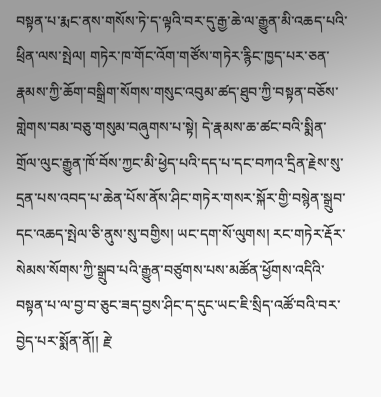བསྟན་པ་རྨང་ནས་གསོས་ཏེ་ད་ལྟའི་བར་དུ་རྒྱ་ཆེ་ལ་རྒྱུན་མི་འཆད་པའི་ཕྲིན་ལས་སྤེལ། གཏེར་ཁ་གོང་འོག་གཙོས་གཏེར་རྙིང་ཁྱད་པར་ཅན་རྣམས་ཀྱི་ཆོག་བསྒྲིག་སོགས་གསུང་འབུམ་ཚད་ཐུབ་ཀྱི་བསྟན་བཅོས་གླེགས་བམ་བཅུ་གསུམ་བཞུགས་པ་སྟེ། དེ་རྣམས་ཆ་ཚང་བའི་སྨིན་གྲོལ་ལུང་རྒྱུན་ཁོ་བོས་ཀྱང་མི་ཕྱེད་པའི་དད་པ་དང་བཀའ་དྲིན་རྗེས་སུ་དྲན་པས་འབད་པ་ཆེན་པོས་ནོས་ཤིང་གཏེར་གསར་སྐོར་གྱི་བསྙེན་སྒྲུབ་དང་འཆད་སྤེལ་ཅི་ནུས་སུ་བགྱིས། ཡང་དག་སོ་ལུགས། རང་གཏེར་རྡོར་སེམས་སོགས་ཀྱི་སྒྲུབ་པའི་རྒྱུན་བཙུགས་པས་མཚོན་ཕྱོགས་འདིའི་བསྟན་པ་ལ་བྱ་བ་ཅུང་ཟད་བྱས་ཤིང་ད་དུང་ཡང་ཇི་སྲིད་འཚོ་བའི་བར་བྱེད་པར་སྨོན་ནོ།། རྗེ་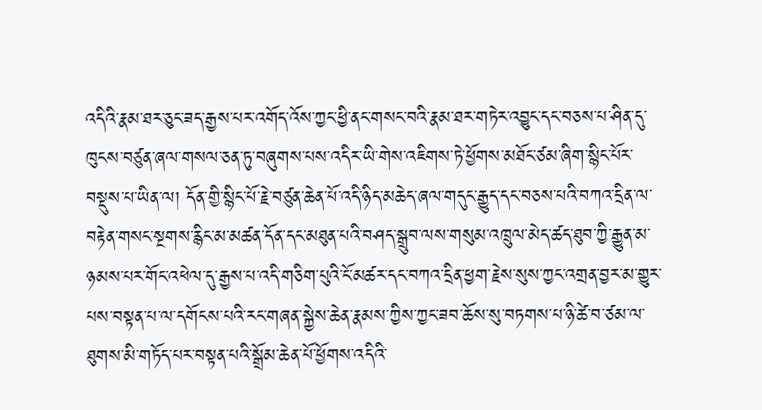འདིའི་རྣམ་ཐར་ཅུང་ཟད་རྒྱས་པར་འགོད་འོས་ཀྱང་ཕྱི་ནང་གསང་བའི་རྣམ་ཐར་གཏེར་འབྱུང་དང་བཅས་པ་ཤིན་དུ་ཁུངས་བཙུན་ཞལ་གསལ་ཅན་ཏུ་བཞུགས་པས་འདིར་ཡི་གེས་འཇིགས་ཏེ་ཕྱོགས་མཐོང་ཙམ་ཞིག་སྙིང་པོར་བསྡུས་པ་ཡིན་ལ། དོན་གྱི་སྙིང་པོ་རྗེ་བཙུན་ཆེན་པོ་འདི་ཉིད་མཆེད་ཞལ་གདུང་རྒྱུད་དང་བཅས་པའི་བཀའ་དྲིན་ལ་བརྟེན་གསང་སྔགས་རྙིང་མ་མཚན་དོན་དང་མཐུན་པའི་བཤད་སྒྲུབ་ལས་གསུམ་འཁྲུལ་མེད་ཚད་ཐུབ་ཀྱི་རྒྱུན་མ་ཉམས་པར་གོང་འཕེལ་དུ་རྒྱས་པ་འདི་གཅིག་པུའི་ངོ་མཚར་དང་བཀའ་དྲིན་ཕྱག་རྗེས་སུས་ཀྱང་འགྲན་བྱར་མ་གྱུར་པས་བསྟན་པ་ལ་དགོངས་པའི་རང་གཞན་སྐྱེས་ཆེན་རྣམས་ཀྱིས་ཀྱང་ཟབ་ཆོས་སུ་བཏགས་པ་ཉི་ཚེ་བ་ཙམ་ལ་ཐུགས་མི་གཏོད་པར་བསྟན་པའི་སྒྲོམ་ཆེན་པོ་ཕྱོགས་འདིའི་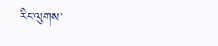རིང་ལུགས་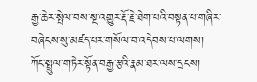རྒྱ་ཆེར་སྤེལ་བས་སྔ་འགྱུར་རྡོ་རྗེ་ཐེག་པའི་བསྟན་པ་གཞིར་བཞེངས་སུ་མཛད་པར་གསོལ་བ་འདེབས་པ་ལགས། ཀོང་སྤྲུལ་གཏེར་སྟོན་བརྒྱ་རྩའི་རྣམ་ཐར་ལས་དྲངས།